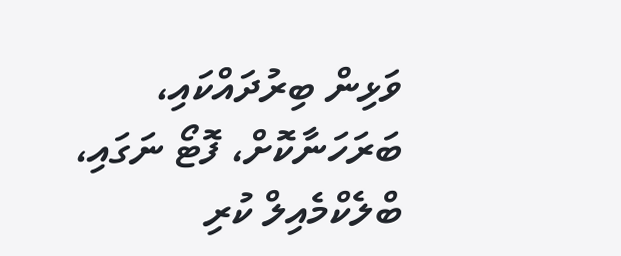ވަޅިން ބިރުދައްކައި، ބަރަހަނާކޮށް، ފޮޓޯ ނަގައި، ބްލެކްމެއިލް ކުރި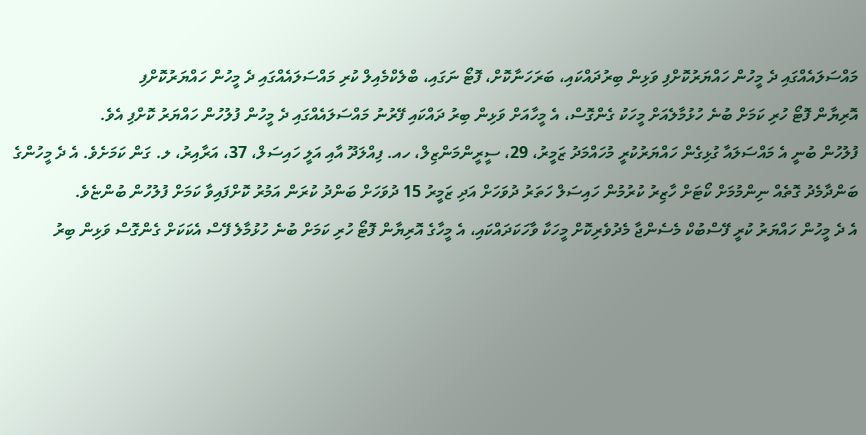މައްސަލައެއްގައި ދެ މީހުން ހައްޔަރުކޮށްފި ވަޅިން ބިރުދައްކައި، ބަރަހަނާކޮށް، ފޮޓޯ ނަގައި، ބްލެކްމެއިލް ކުރި މައްސަލައެއްގައި ދެ މީހުން ހައްޔަރުކޮށްފި
އޮރިޔާން ފޮޓޯ ހުރި ކަމަށް ބުނެ ހުޅުމާލެއަށް މީހަކު ގެންގޮސް، އެ މީހާއަށް ވަޅިން ބިރު ދައްކައި ފޭރުނު މައްސަލައެއްގައި ދެ މީހުން ފުލުހުން ހައްޔަރު ކޮށްފި އެވެ.
ފުލުހުން ބުނީ އެ މައްސަލައާ ގުޅިގެން ހައްޔަރުކުރީ މުހައްމަދު ޒަމީރު، 29، ސީރީންމަންޒިލް، ހއ. ފިއްލަދޫ އާއި އަލީ ހައިސަލް، 37، އަރާއިރު، ލ. ގަން ކަމަށެވެ. އެ ދެ މީހުންގެ ބަންދާމެދު ގޮތެއް ނިންމުމަށް ކޯޓަށް ހާޒިރު ކުރުމުން ހައިސަލް ހަތަރު ދުވަހަށް އަދި ޒަމީރު 15 ދުވަހަށް ބަންދު ކުރަން އަމުރު ކޮށްފައިވާ ކަމަށް ފުލުހުން ބުންޏެވެ.
އެ ދެ މީހުން ހައްޔަރު ކުރީ ފޭސްބުކް މެސެންޖާ މެދުވެރިކޮށް މީހަކާ ވާހަކަދައްކައި، އެ މީހާގެ އޮރިޔާން ފޮޓޯ ހުރި ކަމަށް ބުނެ ހުޅުމާލެ ފޭސް އެކަކަށް ގެންގޮސް ވަޅިން ބިރު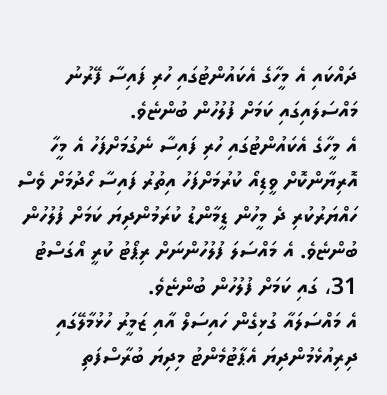ދައްކައި އެ މީހާގެ އެކައުންޓުގައި ހުރި ފައިސާ ފޭރުނު މައްސަލައިގައި ކަމަށް ފުލުހުން ބުންޏެވެ.
އެ މީހާގެ އެކައުންޓުގައި ހުރި ފައިސާ ނެގުމަށްފަހު އެ މީހާ އޮރިޔާންކޮށް ވީޑިއޯ ކުރުމަށްފަހު އިތުރު ފައިސާ ހޯދުމަށް ވެސް ހައްޔަރުކުރި ދެ މީހުން ޑީމާންޑު ކުރަމުންދިޔަ ކަމަށް ފުލުހުން ބުންޏެވެ. އެ މައްސަލަ ފުލުހުންނަށް ރިޕޯޓު ކުރީ އޯގަސްޓު 31، ގައި ކަމަށް ފުލުހުން ބުންޏެވެ.
އެ މައްސަލައާ ގުޅިގެން ހައިސަލް އާއި ޒަމީރު ހުޅުމާލޭގައި ދިރިއުޅެމުންދިޔަ އެޕާޓުމެންޓު މިދިޔަ ބުރާސްފަތި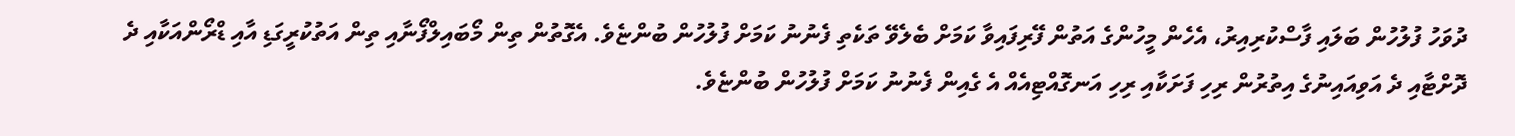ދުވަހު ފުލުހުން ބަލައި ފާސްކުރިއިރު، އެހެން މީހުންގެ އަތުން ފޭރިފައިވާ ކަމަށް ބެލެވޭ ތަކެތި ފެނުނު ކަމަށް ފުލުހުން ބުންޏެވެ. އެގޮތުން ތިން މޯބައިލްފޯނާއި ތިން އަތުކުރީގަޑި އާއި ޑްރޯންއަކާއި ދެ ދޮށްޓާއި ދެ އަވިއައިނުގެ އިތުރުން ރިހި ފަށަކާއި ރިހި އަނގޮއްޓިއެއް އެ ގެއިން ފެނުނު ކަމަށް ފުލުހުން ބުންޏެވެ.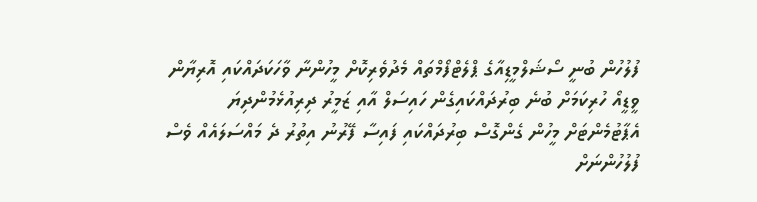ފުލުހުން ބުނީ ސޯޝަލްމީޑިއާގެ ޕްލެޓްފޯމްތައް މެދުވެރިކޮށް މީހުންނާ ވާހަކަދައްކައި އޮރިޔާން ވީޑީއޯ ހުރިކަމަށް ބުނެ ބިރުދައްކައިގެން ހައިސަލް އާއި ޒަމީރު ދިރިއުޅެމުންދިޔަ އެޕާޓުމެންޓަށް މީހުން ގެންގޮސް ބިރުދައްކައި ފައިސާ ފޭރުނު އިތުރު ދެ މައްސަލައެއް ވެސް ފުލުހުންނަށް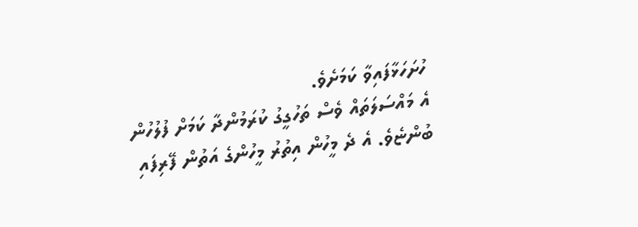ހުށަހަޅާފައިވާ ކަމަށެވެ.
އެ މައްސަލަތައް ވެސް ތަހުގީގު ކުރަމުންދާ ކަމަށް ފުލުހުން ބުންޏެވެ. އެ ދެ މީހުން އިތުރު މީހުންގެ އަތުން ފޭރިފައި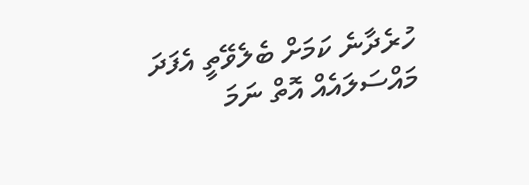ހުރެދާނެ ކަމަށް ބެލެވޭތީ އެފަދަ މައްސަލައެއް އޮތް ނަމަ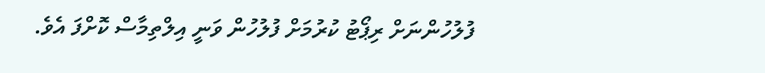ފުލުހުންނަށް ރިޕޯޓު ކުރުމަށް ފުލުހުން ވަނީ އިލްތިމާސް ކޮށްފަ އެވެ.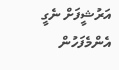އަރުޝީފަށް ނެގީ
އެންމެފަހުން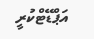އަޕްޑޭޓްކުރީ